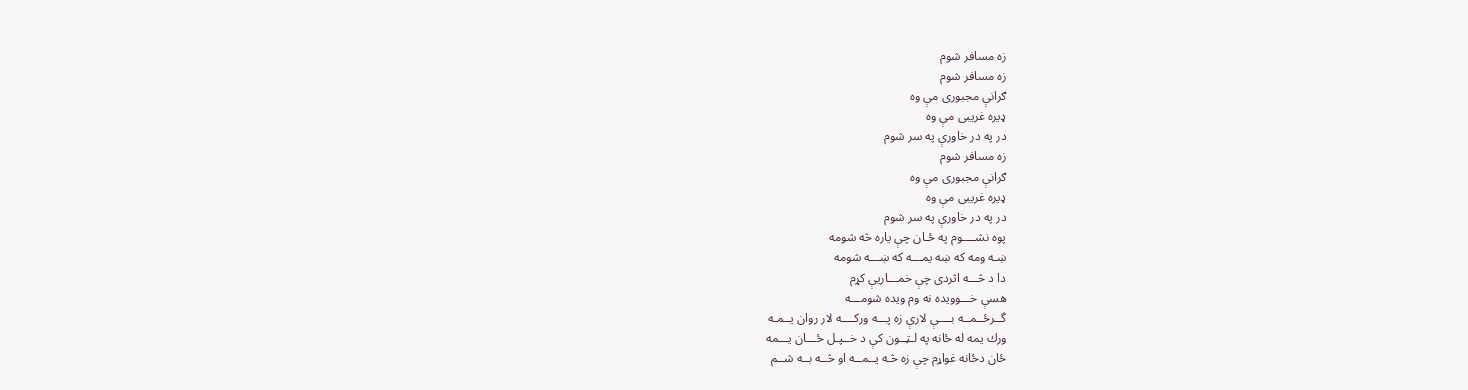زه مسافر شوم
زه مسافر شوم
ګرانې مجبورى مې وه
ډيره غريبى مې وه
در په در خاورې په سر شوم
زه مسافر شوم
ګرانې مجبورى مې وه
ډيره غريبى مې وه
در په در خاورې په سر شوم
پوه نشــــوم په ځـان چې ياره څه شومه
ښـه ومه كه ښه يمـــه كه ښـــه شومه
دا د څـــه اثردى چې خمـــاريې كړم
هسې خـــوويده نه وم ويده شومـــه
گــرځــمــه بــــې لارې زه پـــه وركــــه لار روان يــمـه
ورك يمه له ځانه په لـټــون كې د خــپـل ځـــان يـــمه
ځان دځانه غواړم چې زه څـه يــمــه او څــه بــه شــم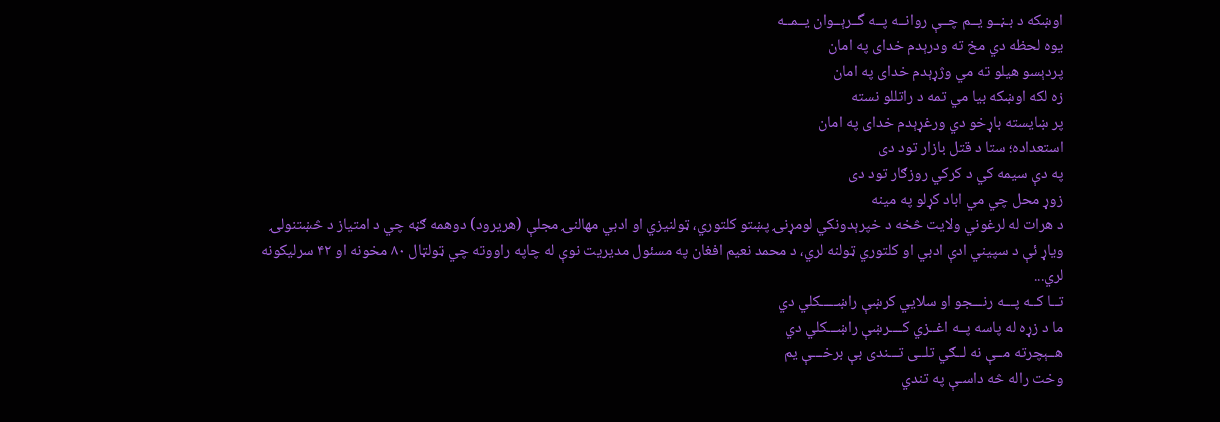اوښكه د بـڼــو يــم چــې روانــه پــه گــرېــوان يــمــه
يوه لحظه دي مخ ته ودرېدم خداى په امان
پردېسو هيلو ته مي وژړېدم خداى په امان
زه لكه اوښكه بيا مي تمه د راتللو نسته
پر ښايسته باړخو دي ورغړېدم خداى په امان
استعداده؛ ستا د قتل بازار تود دی
په دې سيمه کي د کرکي روزګار تود دی
زوړ محل چي مي اباد کړلو په مينه
د هرات له لرغوني ولايت څخه د خپرېدونكي لومړنۍ پښتو كلتوري، ټولنيزي او ادبي مهالنۍ مجلې (هريرود) دوهمه ګڼه چي د امتياز د څښتنولۍ وياړ ئې د سپيني ادې ادبي او كلتوري ټولنه لري، د محمد نعيم افغان په مسئول مديريت نوې له چاپه راووته چي ټولټال ۸۰ مخونه او ۴۲ سرليكونه لري...
تــا كــه پـــه رنـــجو او سلايي كرښې راښـــــكلي دي
ما د زړه له پاسه پــه اغــزي كــــرښې راښـــكلي دي
هــېچرته مــې نه لــګي تلــى تـــندى بې برخـــې يم
وخت راله څه داسـې په تندي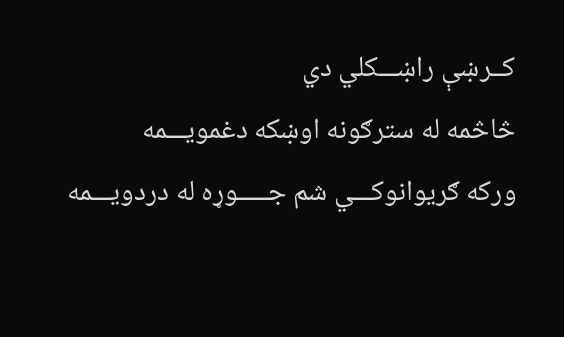كــرښې راښـــكلي دي
څاڅمه له سترګونه اوښکه دغمويـــمه
ورکه ګريوانوکـــي شم جـــــوړه له دردويـــمه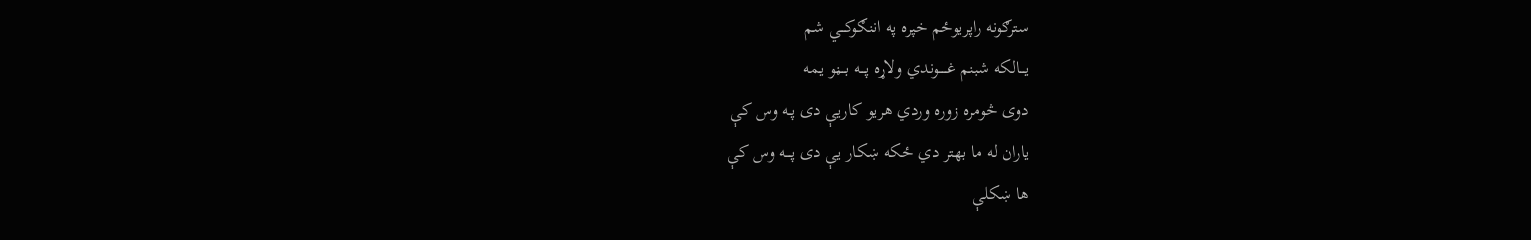سترګونه راپريوځم خپره په اننګوکـــي شم
يـــالکه شبنم غـــــوندي ولاړه پـــه بـــڼو يـمه
دوى څومره زوره وردي هريو کاريې دى پـه وس کې
ياران له ما بهتر دي ځکه ښکار يې دى پـــه وس کې
ها ښکلې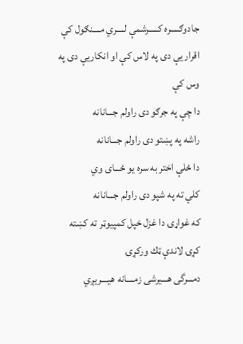جادوګـــــره کـــــرشمې لــــري مــــنګول کې
اقرار يې دى په لاس کې او انکاريې دى په وس کې
دا چې په جرګو دى راولم جـــانانه
راشه په پښتو دى راولم جـــانانه
دا ځلې اختر به سره يو ځـــاى وي
كلي ته په شپو دى راولم جـــانانه
كه غواړۍ دا غزل خپل كمپيوټر ته كښته كړۍ لاندې ټك وركړۍ
دمـــرگی هـــیرشی زمــــانه هيــــريږي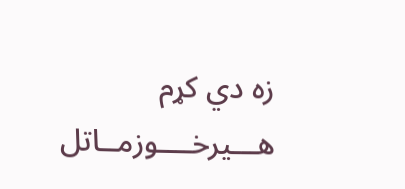زه دي كړم هـــيرخــــوزمــاتل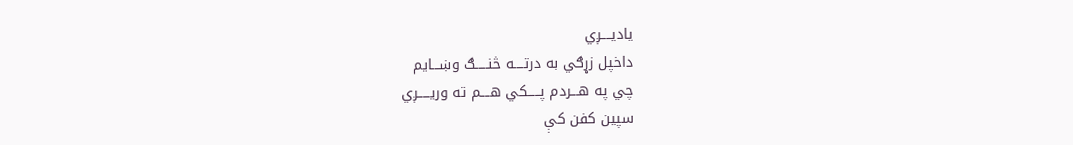ياديــــږي
داخپل زړګي به درتــــه څنـــــګ وښـــايم
چي په هـــردم پـــــكي هــــم ته وريـــــږي
سپين کفن کې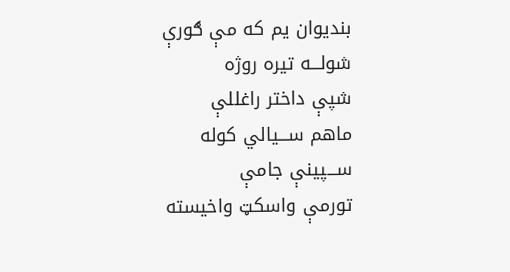بنديوان يم که مې ګورې
شولـــه تيره روژه
شپې داختر راغللې
ماهم ســـيالي کوله
ســـپينې جامې
تورمې واسکټ واخيسته